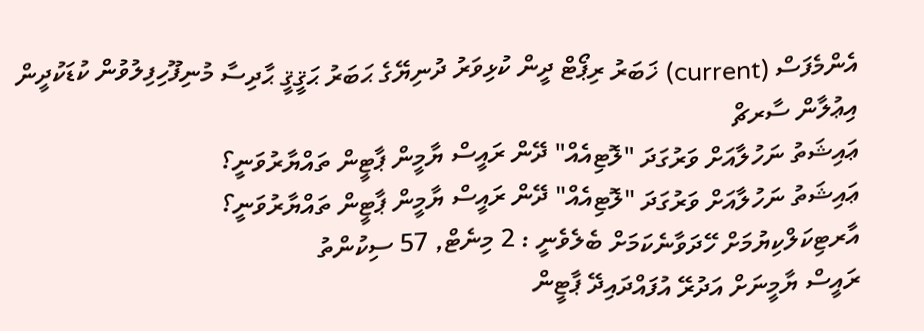އެންމެފަސް (current) ޚަބަރު ރިޕޯޓް ދީން ކުޅިވަރު ދުނިޔޭގެ ޙަބަރު ޙަޤީޤީ ޙާދިސާ މުނިފޫހިފިލުވުން ކުޑަކުދީން އިޢުލާން ސާރޗް
ޢައިޝަތު ނަހުލާއަށް ވަރުގަދަ "ލޮޓިއެއް" ދޭން ރައީސް ޔާމީން ޕާޓީން ތައްޔާރުވަނީ؟
ޢައިޝަތު ނަހުލާއަށް ވަރުގަދަ "ލޮޓިއެއް" ދޭން ރައީސް ޔާމީން ޕާޓީން ތައްޔާރުވަނީ؟
އާރޓިކަލްކިޔުމަށް ހޭދަވާނެކަމަށް ބެލެވެނީ : 2 މިނެޓް, 57 ސިކުންތު
ރައީސް ޔާމީނަށް އަދުރޭ އުފައްދައިދޭ ޕާޓީން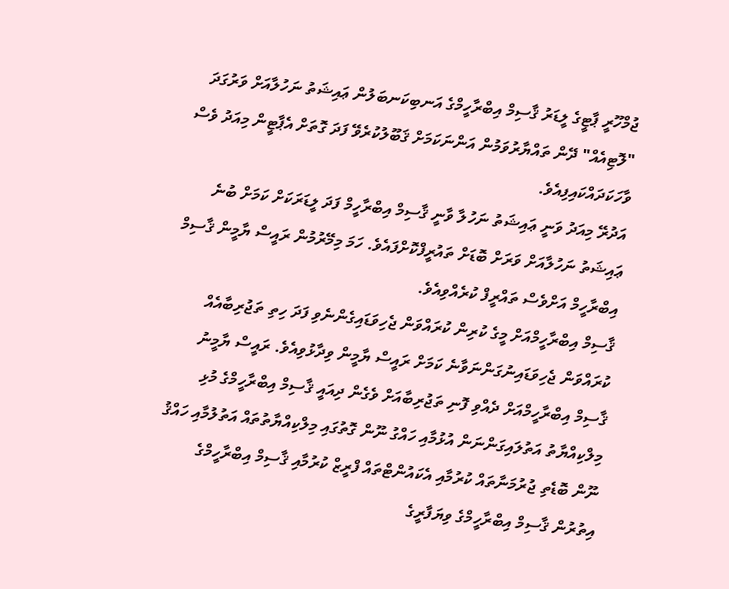ޖުމްހޫރީ ޕާޓީގެ ލީޑަރު ޤާސިމް އިބްރާހީމްގެ އަނބިކަނބަލުން ޢައިޝަތު ނަހުލާއަށް ވަރުގަދަ "ލޮޓިއެއް" ދޭން ތައްޔާރުވަމުން އަންނަކަމަށް ޤަބޫލުކުރެވޭ ފަދަ ގޮތަށް އެޕާޓީން މިއަދު ވެސް ވާހަކަދައްކައިފިއެވެ.
އަދުރޭ މިއަދު ވަނީ ޢައިޝަތު ނަހުލާ ވާނީ ޤާސިމް އިބްރާހީމް ފަދަ ލީޑަރަކަށް ކަމަށް ބުނެ ޢައިޝަތު ނަހުލާއަށް ވަރަށް ބޮޑަށް ތައުރީފްކޮށްފައެވެ. ހަމަ މިމޭރުމުން ރައީސް ޔާމީން ޤާސިމް އިބްރާހީމް އަށްވެސް ތައްރީފް ކުރެއްވިއެވެ.
ޤާސިމް އިބްރާހީމްއަށް މީގެ ކުރިން ކުރައްވަން ޖެހިވަޑައިގެންނެވި ފަދަ ހިތި ތަޖުރިބާއެއް ކުރައްވަން ޖެހިވަޑައިނުގަންނަވާނެ ކަމަށް ރައީސް ޔާމީން ވިދާޅުވިއެވެ. ރައީސް ޔާމީނު ޤާސިމް އިބްރާހީމްއަށް ދެއްވި ފޮނި ތަޖުރިބާއަށް ވެގެން ދިއައީ ޤާސިމް އިބްރާހީމްގެ މުޅި މިލްކިއްޔާތު އަތުލައިގަންނަން އުޅުމާއި ހައްގު ނޫން ގޮތުގައި މިލްކިއްޔާތުތައް އަތުލުމާއި ހައްޤު ނޫން ބޮޑެތި ޖުރުމަނާތައް ކުރުމާއި އެކައުންޓްތައް ފްރީޒް ކުރުމާއި ޤާސިމް އިބްރާހީމްގެ އިތުރުން ޤާސިމް އިބްރާހީމްގެ ވިޔަފާރީގެ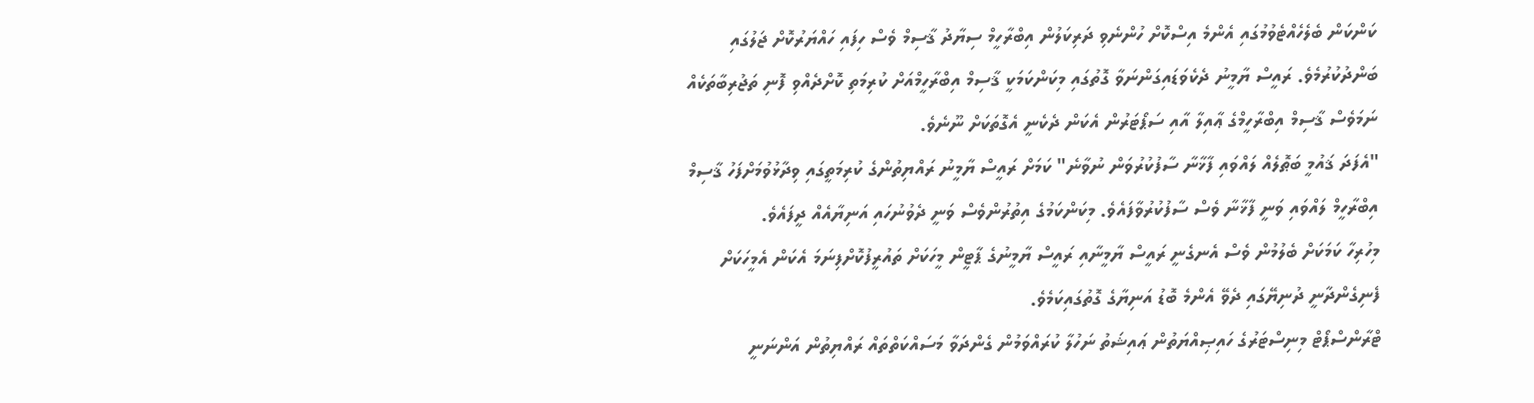ކަންކަން ބެލެހެއްޓެވުމުގައި އެންމެ އިސްކޮށް ހުންނެވި ދަރިކަލުން އިބްރާހީމް ސިޔާދު ޤާސިމް ވެސް ހިފައި ހައްޔަރުކޮށް ޖަލުގައި ބަންދުކުރުމެވެ. ރައީސް ޔާމީނު ދެކެވަޑައިގަންނަވާ ގޮތުގައި މިކަންކަމަކީ ޤާސިމް އިބްރާހީމްއަށް ކުރިމަތި ކޮށްދެއްވި ފޮނި ތަޖުރިބާތަކެއް ނަމަވެސް ޤާސިމް އިބްރާހީމްގެ ޢާއިލާ އާއި ސަޕޯޓަރުން އެކަން ދެކެނީ އެގޮތަކަށް ނޫނެވެ.
"އެފަދަ ޤައުމީ ބަޠޮލެއް ލައްވައި ފާޚާނާ ސާފުކުރުވަން ނުވާނެ" ކަމަށް ރައީސް ޔާމީނު ރައްޔިތުންގެ ކުރިމަތީގައި ވިދާޅުވުމަށްފަހު ޤާސިމް އިބްރާހީމް ލައްވައި ވަނީ ފާޚާނާ ވެސް ސާފުކުރުވާފައެވެ. މިކަންކަމުގެ އިތުރުންވެސް ވަނީ ދެވުނުހައި އަނިޔާއެއް ދީފައެވެ.
މިހުރިހާ ކަމަކަށް ބެލުމުން ވެސް އެނގެނީ ރައީސް ޔާމީނާއި ރައީސް ޔާމީނުގެ ޕާޓީން މީހަކަށް ތައުރީފުކޮށްފިނަމަ އެކަން އެމީހަކަށް ފެނިގެންދާނީ ދުނިޔޭގައި ދެވޭ އެންމެ ބޮޑު އަނިޔާގެ ގޮތުގައިކަމެވެ.
ޓްރާންސްޕޯޓް މިނިސްޓަރުގެ ހައިޞިއްޔަތުން ޢައިޝަތު ނަހުލާ ކުރައްވަމުން ގެންދަވާ މަސައްކަތްތައް ރައްޔިތުން އަންނަނީ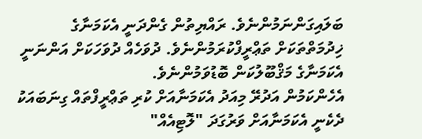ބަލައިގަންނަމުންނެވެ. ރައްޔިތުން ގެންދަނީ އެކަމަނާގެ ޚިދުމަތްތަކަށް ތަޢްރީފްކުރަމުންނެވެ. ދުވަހެއް ދުވަހަކަށް އަންނަނީ އެކަމަނާގެ މަޤްބޫލުކަން ބޮޑުވަމުންނެވެ.
އެހެންކަމުން އަދުރޭ މިއަދު އެކަމަނާއަށް ކުރި ތަޢްރީފްތައް ގިނަބައަކު ދެކެނީ އެކަމަނާއަށް ވަރުގަދަ "ލޮޓިއެއް"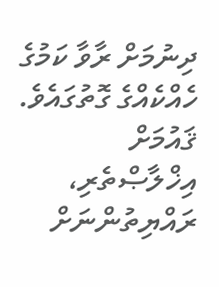ދިނުމަށް ރާވާ ކަމުގެ ހެއްކެއްގެ ގޮތުގައެވެ. ޤައުމަށް އިޚްލާޞްތެރި، ރައްޔިތުންނަށް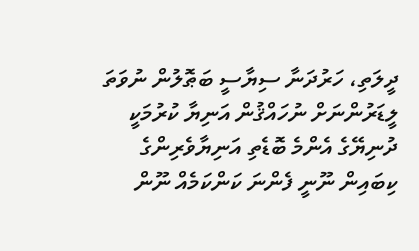ދީލަތި، ހަރުދަނާ ސިޔާސީ ބަޠޮލުން ނުވަތަ ލީޑަރުންނަށް ނުހައްޤުން އަނިޔާ ކުރުމަކީ ދުނިޔޭގެ އެންމެ ބޮޑެތި އަނިޔާވެރިންގެ ކިބައިން ނޫނީ ފެންނަ ކަންކަމެއް ނޫން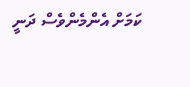ކަމަށް އެންމެންވެސް ދަނީ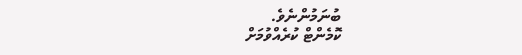ބުނަމުންނެވެ.
ކޮމެންޓް ކުރެއްވުމަށް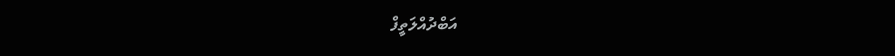އަބްދުއްލަތީފް